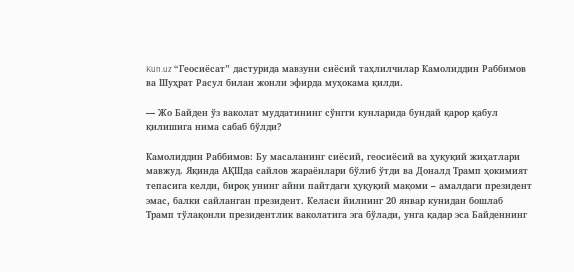Kun.uz “Геосиёсат” дастурида мавзуни сиёсий таҳлилчилар Камолиддин Раббимов ва Шуҳрат Расул билан жонли эфирда муҳокама қилди.

— Жо Байден ўз ваколат муддатининг сўнгги кунларида бундай қарор қабул қилишига нима сабаб бўлди?

Камолиддин Раббимов: Бу масаланинг сиёсий, геосиёсий ва ҳуқуқий жиҳатлари мавжуд. Яқинда АҚШда сайлов жараёнлари бўлиб ўтди ва Доналд Трамп ҳокимият тепасига келди, бироқ унинг айни пайтдаги ҳуқуқий мақоми – амалдаги президент эмас, балки сайланган президент. Келаси йилнинг 20 январ кунидан бошлаб Трамп тўлақонли президентлик ваколатига эга бўлади, унга қадар эса Байденнинг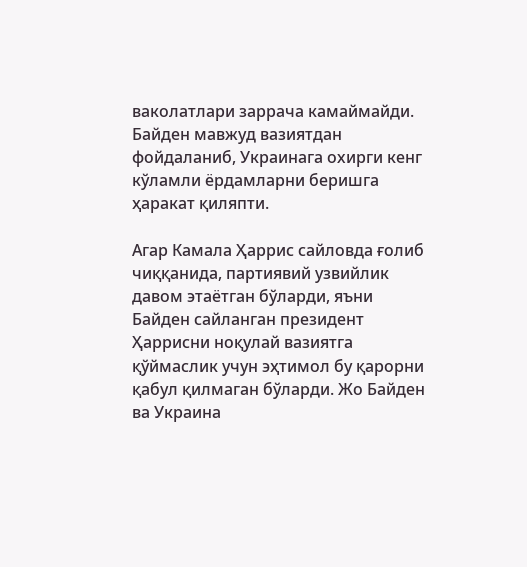ваколатлари заррача камаймайди. Байден мавжуд вазиятдан фойдаланиб, Украинага охирги кенг кўламли ёрдамларни беришга ҳаракат қиляпти.

Агар Камала Ҳаррис сайловда ғолиб чиққанида, партиявий узвийлик давом этаётган бўларди, яъни Байден сайланган президент Ҳаррисни ноқулай вазиятга қўймаслик учун эҳтимол бу қарорни қабул қилмаган бўларди. Жо Байден ва Украина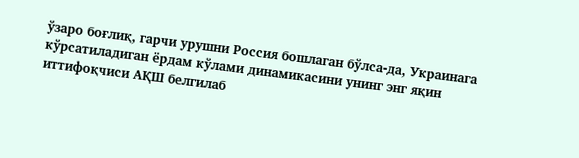ўзаро боғлиқ, гарчи урушни Россия бошлаган бўлса-да, Украинага кўрсатиладиган ёрдам кўлами динамикасини унинг энг яқин иттифоқчиси АҚШ белгилаб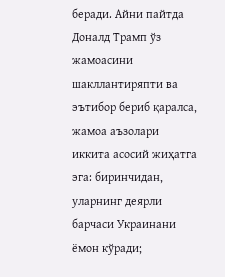беради. Айни пайтда Доналд Трамп ўз жамоасини шакллантиряпти ва эътибор бериб қаралса, жамоа аъзолари иккита асосий жиҳатга эга: биринчидан, уларнинг деярли барчаси Украинани ёмон кўради;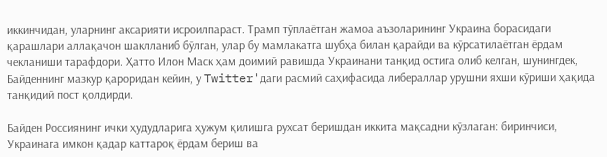иккинчидан, уларнинг аксарияти исроилпараст. Трамп тўплаётган жамоа аъзоларининг Украина борасидаги қарашлари аллақачон шаклланиб бўлган, улар бу мамлакатга шубҳа билан қарайди ва кўрсатилаётган ёрдам чекланиши тарафдори. Ҳатто Илон Маск ҳам доимий равишда Украинани танқид остига олиб келган, шунингдек, Байденнинг мазкур қароридан кейин, у Twitter'даги расмий саҳифасида либераллар урушни яхши кўриши ҳақида танқидий пост қолдирди.

Байден Россиянинг ички ҳудудларига ҳужум қилишга рухсат беришдан иккита мақсадни кўзлаган: биринчиси, Украинага имкон қадар каттароқ ёрдам бериш ва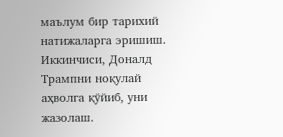маълум бир тарихий натижаларга эришиш. Иккинчиси, Доналд Трампни ноқулай аҳволга қўйиб, уни жазолаш.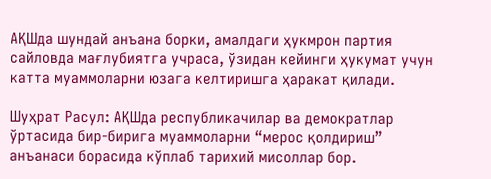АҚШда шундай анъана борки, амалдаги ҳукмрон партия сайловда мағлубиятга учраса, ўзидан кейинги ҳукумат учун катта муаммоларни юзага келтиришга ҳаракат қилади.

Шуҳрат Расул: АҚШда республикачилар ва демократлар ўртасида бир-бирига муаммоларни “мерос қолдириш” анъанаси борасида кўплаб тарихий мисоллар бор.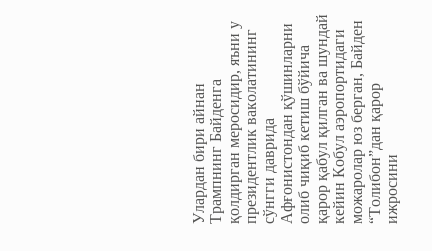Улардан бири айнан Трампнинг Байденга қолдирган меросидир, яъни у президентлик ваколатининг сўнгги даврида Афғонистондан қўшинларни олиб чиқиб кетиш бўйича қарор қабул қилган ва шундай кейин Кобул аэропортидаги можаролар юз берган, Байден “Толибон”дан қарор ижросини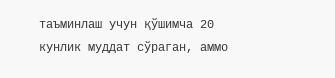таъминлаш учун қўшимча 20 кунлик муддат сўраган, аммо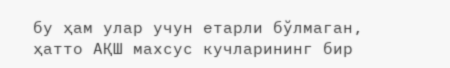бу ҳам улар учун етарли бўлмаган, ҳатто АҚШ махсус кучларининг бир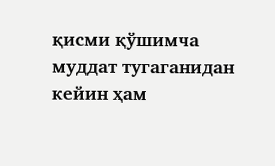қисми қўшимча муддат тугаганидан кейин ҳам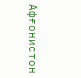Афғонистон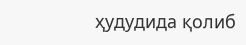ҳудудида қолиб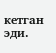кетган эди.